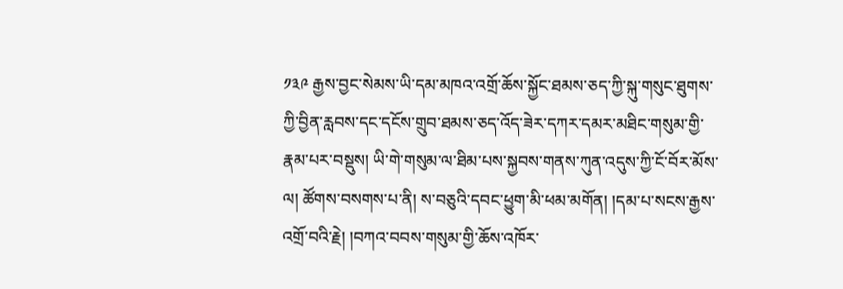༡༣༩ རྒྱས་བྱང་སེམས་ཡི་དམ་མཁའ་འགྲོ་ཆོས་སྐྱོང་ཐམས་ཅད་ཀྱི་སྐུ་གསུང་ཐུགས་ཀྱི་བྱིན་རླབས་དང་དངོས་གྲུབ་ཐམས་ཅད་འོད་ཟེར་དཀར་དམར་མཐིང་གསུམ་གྱི་རྣམ་པར་བསྡུས། ཡི་གེ་གསུམ་ལ་ཐིམ་པས་སྐྱབས་གནས་ཀུན་འདུས་ཀྱི་ངོ་བོར་མོས་ལ། ཚོགས་བསགས་པ་ནི། ས་བཅུའི་དབང་ཕྱུག་མི་ཕམ་མགོན། །དམ་པ་སངས་རྒྱས་འགྲོ་བའི་རྗེ། །བཀའ་བབས་གསུམ་གྱི་ཆོས་འཁོར་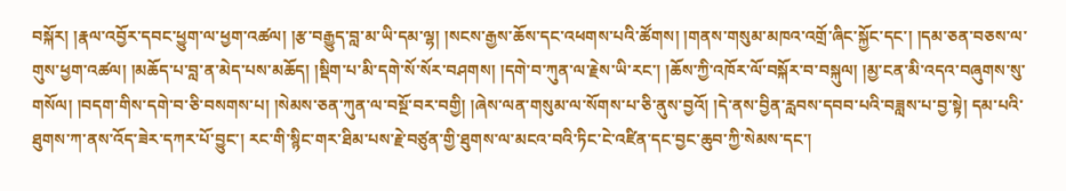བསྐོར། །རྣལ་འབྱོར་དབང་ཕྱུག་ལ་ཕྱག་འཚལ། །རྩ་བརྒྱུད་བླ་མ་ཡི་དམ་ལྷ། །སངས་རྒྱས་ཆོས་དང་འཕགས་པའི་ཚོགས། །གནས་གསུམ་མཁའ་འགྲོ་ཞིང་སྐྱོང་དང་། །དམ་ཅན་བཅས་ལ་གུས་ཕྱག་འཚལ། །མཆོད་པ་བླ་ན་མེད་པས་མཆོད། །སྡིག་པ་མི་དགེ་སོ་སོར་བཤགས། །དགེ་བ་ཀུན་ལ་རྗེས་ཡི་རང་། །ཆོས་ཀྱི་འཁོར་ལོ་བསྐོར་བ་བསྐུལ། །མྱ་ངན་མི་འདའ་བཞུགས་སུ་གསོལ། །བདག་གིས་དགེ་བ་ཅི་བསགས་པ། །སེམས་ཅན་ཀུན་ལ་བསྔོ་བར་བགྱི། །ཞེས་ལན་གསུམ་ལ་སོགས་པ་ཅི་ནུས་བྱའོ། །དེ་ནས་བྱིན་རླབས་དབབ་པའི་བཟླས་པ་བྱ་སྟེ། དམ་པའི་ཐུགས་ཀ་ནས་འོད་ཟེར་དཀར་པོ་བྱུང་། རང་གི་སྙིང་གར་ཐིམ་པས་རྗེ་བཙུན་གྱི་ཐུགས་ལ་མངའ་བའི་ཏིང་ངེ་འཛིན་དང་བྱང་ཆུབ་ཀྱི་སེམས་དང་།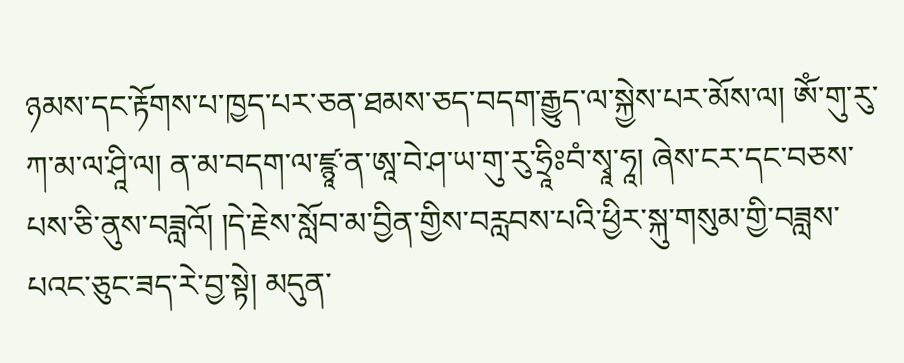ཉམས་དང་རྟོགས་པ་ཁྱད་པར་ཅན་ཐམས་ཅད་བདག་རྒྱུད་ལ་སྐྱེས་པར་མོས་ལ། ༀ་གུ་རུ་ཀ་མ་ལ་ཤཱི་ལ། ན་མ་བདག་ལ་ཛྙཱ་ན་ཨཱ་བེ་ཤ་ཡ་གུ་རུ་ཧྲཱིཿབཾ་སྭཱ་ཧཱ། ཞེས་ངར་དང་བཅས་པས་ཅི་ནུས་བཟླའོ། །དེ་རྗེས་སློབ་མ་བྱིན་གྱིས་བརླབས་པའི་ཕྱིར་སྐུ་གསུམ་གྱི་བཟླས་པའང་ཅུང་ཟད་རེ་བྱ་སྟེ། མདུན་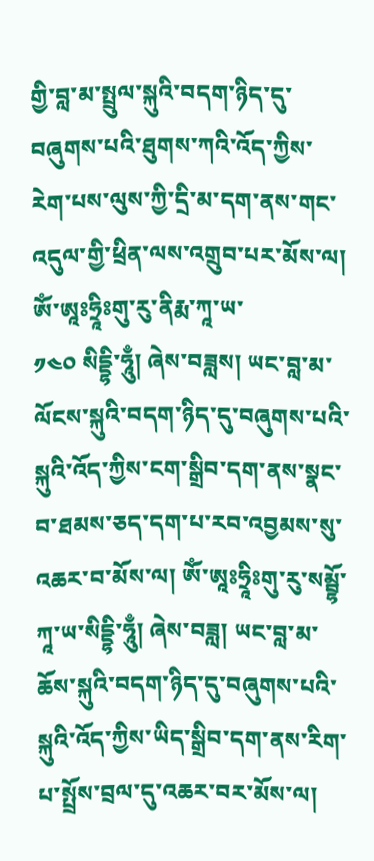གྱི་བླ་མ་སྤྲུལ་སྐུའི་བདག་ཉིད་དུ་བཞུགས་པའི་ཐུགས་ཀའི་འོད་ཀྱིས་རེག་པས་ལུས་ཀྱི་དྲི་མ་དག་ནས་གང་འདུལ་གྱི་ཕྲིན་ལས་འགྲུབ་པར་མོས་ལ། ༀ་ཨཱཿཧྲཱིཿགུ་རུ་ནིརྨ་ཀཱ་ཡ་
༡༤༠ སིདྡྷི་ཧཱུྃ། ཞེས་བཟླས། ཡང་བླ་མ་ལོངས་སྐུའི་བདག་ཉིད་དུ་བཞུགས་པའི་སྐུའི་འོད་ཀྱིས་ངག་སྒྲིབ་དག་ནས་སྣང་བ་ཐམས་ཅད་དག་པ་རབ་འབྱམས་སུ་འཆར་བ་མོས་ལ། ༀ་ཨཱཿཧྲཱིཿགུ་རུ་སམྦྷོ་ཀཱ་ཡ་སིདྡྷི་ཧཱུྃ། ཞེས་བཟླ། ཡང་བླ་མ་ཆོས་སྐུའི་བདག་ཉིད་དུ་བཞུགས་པའི་སྐུའི་འོད་ཀྱིས་ཡིད་སྒྲིབ་དག་ནས་རིག་པ་སྤྲོས་བྲལ་དུ་འཆར་བར་མོས་ལ།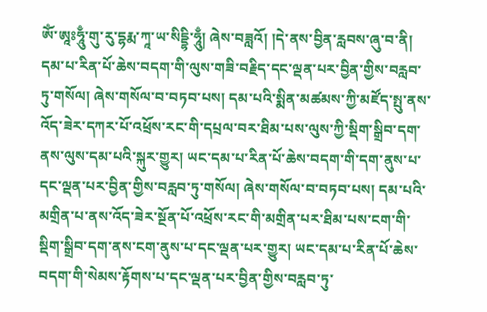ༀ་ཨཱཿཧཱུྃ་གུ་རུ་དྷརྨ་ཀཱ་ཡ་སིདྡྷི་ཧཱུྃ། ཞེས་བཟླའོ། །དེ་ནས་བྱིན་རླབས་ཞུ་བ་ནི། དམ་པ་རིན་པོ་ཆེས་བདག་གི་ལུས་གཟི་བརྗིད་དང་ལྡན་པར་བྱིན་གྱིས་བརླབ་ཏུ་གསོལ། ཞེས་གསོལ་བ་བཏབ་པས། དམ་པའི་སྨིན་མཚམས་ཀྱི་མཛོད་སྤུ་ནས་འོད་ཟེར་དཀར་པོ་འཕྲོས་རང་གི་དཔྲལ་བར་ཐིམ་པས་ལུས་ཀྱི་སྡིག་སྒྲིབ་དག་ནས་ལུས་དམ་པའི་སྐུར་གྱུར། ཡང་དམ་པ་རིན་པོ་ཆེས་བདག་གི་དག་ནུས་པ་དང་ལྡན་པར་བྱིན་གྱིས་བརླབ་ཏུ་གསོལ། ཞེས་གསོལ་བ་བཏབ་པས། དམ་པའི་མགྲིན་པ་ནས་འོད་ཟེར་སྔོན་པོ་འཕྲོས་རང་གི་མགྲིན་པར་ཐིམ་པས་ངག་གི་སྡིག་སྒྲིབ་དག་ནས་ངག་ནུས་པ་དང་ལྡན་པར་གྱུར། ཡང་དམ་པ་རིན་པོ་ཆེས་བདག་གི་སེམས་རྟོགས་པ་དང་ལྡན་པར་བྱིན་གྱིས་བརླབ་ཏུ་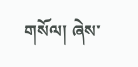གསོལ། ཞེས་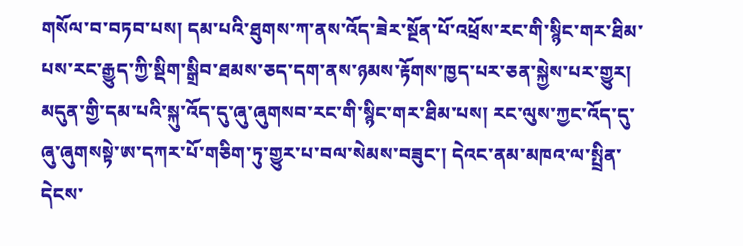གསོལ་བ་བཏབ་པས། དམ་པའི་ཐུགས་ཀ་ནས་འོད་ཟེར་སྔོན་པོ་འཕྲོས་རང་གི་སྙིང་གར་ཐིམ་པས་རང་རྒྱུད་ཀྱི་སྡིག་སྒྲིབ་ཐམས་ཅད་དག་ནས་ཉམས་རྟོགས་ཁྱད་པར་ཅན་སྐྱེས་པར་གྱུར། མདུན་གྱི་དམ་པའི་སྐུ་འོད་དུ་ཞུ་ཞུགསབ་རང་གི་སྙིང་གར་ཐིམ་པས། རང་ལུས་ཀྱང་འོད་དུ་ཞུ་ཞུགསསྟེ་ཨ་དཀར་པོ་གཅིག་ཏུ་གྱུར་པ་བལ་སེམས་བཟུང་། དེའང་ནམ་མཁའ་ལ་སྤྲིན་དེངས་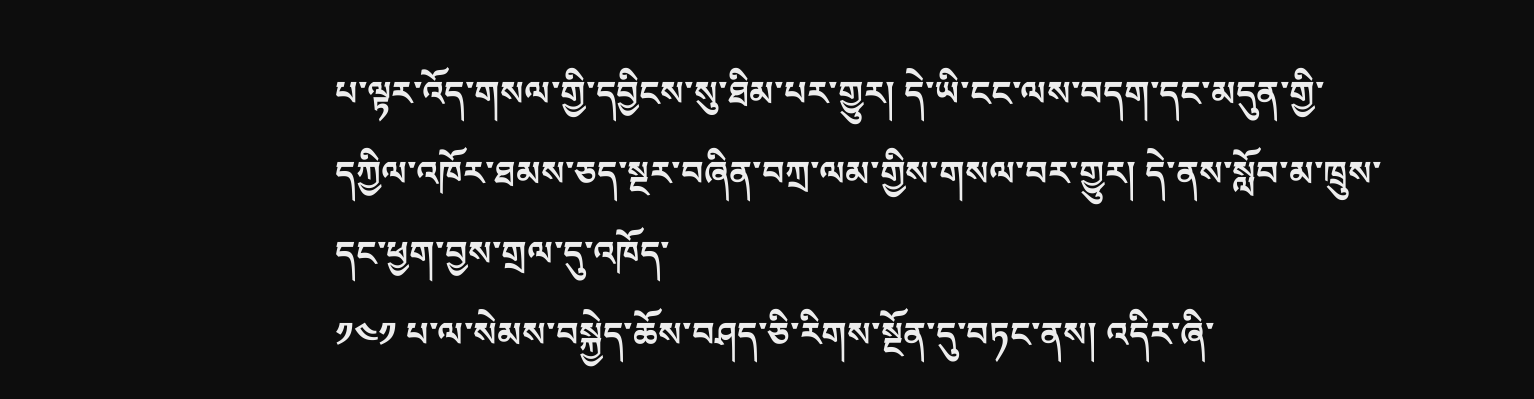པ་ལྟར་འོད་གསལ་གྱི་དབྱིངས་སུ་ཐིམ་པར་གྱུར། དེ་ཡི་ངང་ལས་བདག་དང་མདུན་གྱི་དཀྱིལ་འཁོར་ཐམས་ཅད་སྔར་བཞིན་བཀྲ་ལམ་གྱིས་གསལ་བར་གྱུར། དེ་ནས་སློབ་མ་ཁྲུས་དང་ཕྱག་བྱས་གྲལ་དུ་འཁོད་
༡༤༡ པ་ལ་སེམས་བསྐྱེད་ཆོས་བཤད་ཅི་རིགས་སྔོན་དུ་བཏང་ནས། འདིར་ཞི་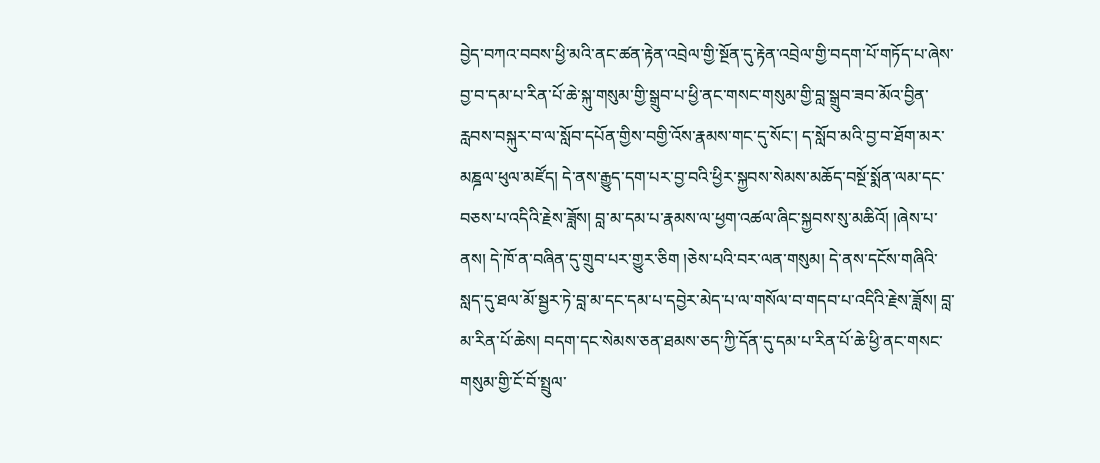བྱེད་བཀའ་བབས་ཕྱི་མའི་ནང་ཚན་རྟེན་འབྲེལ་གྱི་སྔོན་དུ་རྟེན་འབྲེལ་གྱི་བདག་པོ་གཏོད་པ་ཞེས་བྱ་བ་དམ་པ་རིན་པོ་ཆེ་སྐུ་གསུམ་གྱི་སྒྲུབ་པ་ཕྱི་ནང་གསང་གསུམ་གྱི་བླ་སྒྲུབ་ཟབ་མོའ་བྱིན་རླབས་བསྐུར་བ་ལ་སློབ་དཔོན་གྱིས་བགྱི་འོས་རྣམས་གང་དུ་སོང་། ད་སློབ་མའི་བྱ་བ་ཐོག་མར་མཎྜལ་ཕུལ་མཛོད། དེ་ནས་རྒྱུད་དག་པར་བྱ་བའི་ཕྱིར་སྐྱབས་སེམས་མཆོད་བསྔོ་སྨོན་ལམ་དང་བཅས་པ་འདིའི་རྗེས་ཟློས། བླ་མ་དམ་པ་རྣམས་ལ་ཕྱག་འཚལ་ཞིང་སྐྱབས་སུ་མཆིའོ། །ཞེས་པ་ནས། དེ་ཁོ་ན་བཞིན་དུ་གྲུབ་པར་གྱུར་ཅིག །ཅེས་པའི་བར་ལན་གསུམ། དེ་ནས་དངོས་གཞིའི་སླད་དུ་ཐལ་མོ་སྦྱར་ཏེ་བླ་མ་དང་དམ་པ་དབྱེར་མེད་པ་ལ་གསོལ་བ་གདབ་པ་འདིའི་རྗེས་ཟློས། བླ་མ་རིན་པོ་ཆེས། བདག་དང་སེམས་ཅན་ཐམས་ཅད་ཀྱི་དོན་དུ་དམ་པ་རིན་པོ་ཆེ་ཕྱི་ནང་གསང་གསུམ་གྱི་ངོ་བོ་སྤྲུལ་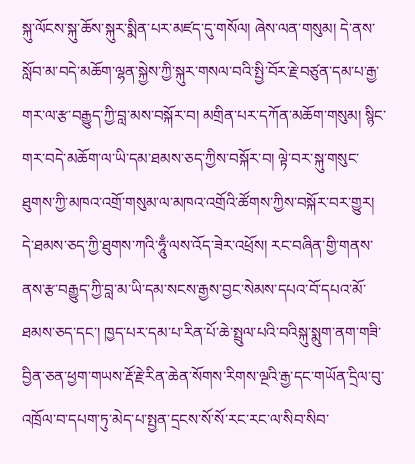སྐུ་ལོངས་སྐུ་ཆོས་སྐུར་སྨིན་པར་མཛད་དུ་གསོལ། ཞེས་ལན་གསུམ། དེ་ནས་སློབ་མ་བདེ་མཆོག་ལྷན་སྐྱེས་ཀྱི་སྐུར་གསལ་བའི་སྤྱི་བོར་རྗེ་བཙུན་དམ་པ་རྒྱ་གར་ལ་རྩ་བརྒྱུད་ཀྱི་བླ་མས་བསྐོར་བ། མགྲིན་པར་དཀོན་མཆོག་གསུམ། སྙིང་གར་བདེ་མཆོག་ལ་ཡི་དམ་ཐམས་ཅད་ཀྱིས་བསྐོར་བ། ལྟེ་བར་སྐུ་གསུང་ཐུགས་ཀྱི་མཁའ་འགྲོ་གསུམ་ལ་མཁའ་འགྲོའི་ཚོགས་ཀྱིས་བསྐོར་བར་གྱུར། དེ་ཐམས་ཅད་ཀྱི་ཐུགས་ཀའི་ཧཱུྃ་ལས་འོད་ཟེར་འཕྲོས། རང་བཞིན་གྱི་གནས་ནས་རྩ་བརྒྱུད་ཀྱི་བླ་མ་ཡི་དམ་སངས་རྒྱས་བྱང་སེམས་དཔའ་བོ་དཔའ་མོ་ཐམས་ཅད་དང་། ཁྱད་པར་དམ་པ་རིན་པོ་ཆེ་སྤྲུལ་པའི་བའིསྐུ་སྨུག་ནག་གཟི་བྱིན་ཅན་ཕྱག་གཡས་རྡོ་རྗེ་རིན་ཆེན་སོགས་རིགས་ལྔའི་རྒྱ་དང་གཡོན་དྲིལ་བུ་འཁྲོལ་བ་དཔག་ཏུ་མེད་པ་སྤྱན་དྲངས་སོ་སོ་རང་རང་ལ་སིབ་སིབ་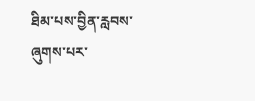ཐིམ་པས་བྱིན་རླབས་ཞུགས་པར་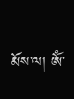མོས་ལ། ༀ་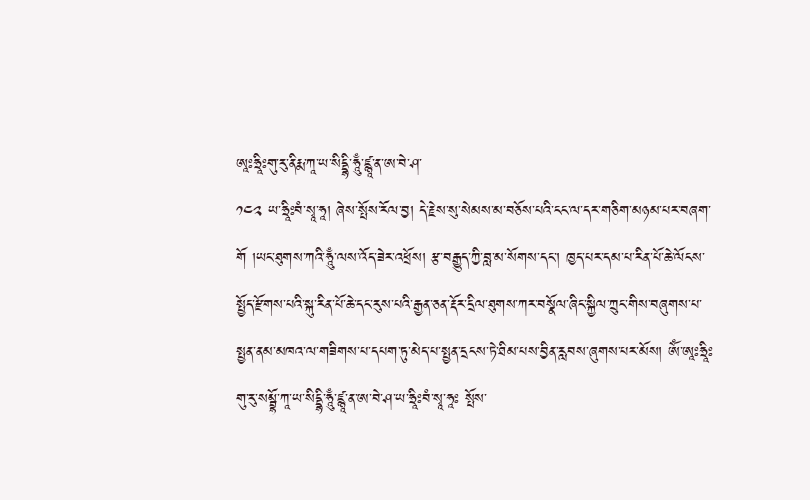ཨཱཿཧྲཱིཿགུ་རུ་ནིརྨ་ཀཱ་ཡ་སིདྡྷི་ཧཱུྃ་ཛྙཱ་ན་ཨ་བེ་ཤ་
༡༤༢ ཡ་ཧྲཱིཿབཾ་སྭཱ་ཧཱ། ཞེས་སྤོས་རོལ་བྱ། དེ་རྗེས་སུ་སེམས་མ་བཅོས་པའི་ངང་ལ་དར་གཅིག་མཉམ་པར་བཞག་གོ །ཡང་ཐུགས་ཀའི་ཧཱུྃ་ལས་འོད་ཟེར་འཕྲོས། རྩ་བརྒྱུད་ཀྱི་བླ་མ་སོགས་དང་། ཁྱད་པར་དམ་པ་རིན་པོ་ཆེ་ལོངས་སྤྱོད་རྫོགས་པའི་སྐུ་རིན་པོ་ཆེ་དང་རུས་པའི་རྒྱན་ཅན་རྡོར་དྲིལ་ཐུགས་ཀར་བསྣོལ་ཞིང་སྐྱིལ་ཀྲུང་གིས་བཞུགས་པ་སྤྱན་ནམ་མཁའ་ལ་གཟིགས་པ་དཔག་ཏུ་མེད་པ་སྤྱན་དྲངས་ཏེ་ཐིམ་པས་བྱིན་རླབས་ཞུགས་པར་མོས། ༀ་ཨཱཿཧྲཱིཿགུ་རུ་སམྦྷོ་ཀཱ་ཡ་སིདྡྷི་ཧཱུྃ་ཛྙཱ་ན་ཨ་བེ་ཤ་ཡ་ཧྲཱིཿབཾ་སྭཱ་ཧཱཿ སྤོས་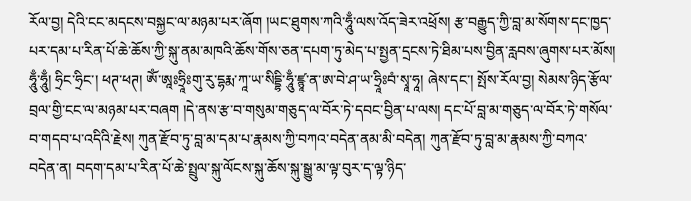རོལ་བྱ། དེའི་ངང་མདངས་བསྐྱང་ལ་མཉམ་པར་ཞོག །ཡང་ཐུགས་ཀའི་ཧཱུྃ་ལས་འོད་ཟེར་འཕྲོས། རྩ་བརྒྱུད་ཀྱི་བླ་མ་སོགས་དང་ཁྱད་པར་དམ་པ་རིན་པོ་ཆེ་ཆོས་ཀྱི་སྐུ་ནམ་མཁའི་ཆོས་གོས་ཅན་དཔག་ཏུ་མེད་པ་སྤྱན་དྲངས་ཏེ་ཐིམ་པས་བྱིན་རླབས་ཞུགས་པར་མོས། ཧཱུྃ་ཧཱུྃ། ཧྲིང་ཧྲིང་། ཕཊ་ཕཊ། ༀ་ཨཱཿཧྲཱིཿགུ་རུ་དྷརྨ་ཀཱ་ཡ་སིདྡྷི་ཧཱུྃ་ཛྙཱ་ན་ཨ་བེ་ཤ་ཡ་ཧྲཱིཿབཾ་སྭཱ་ཧཱ། ཞེས་དང་། སྤོས་རོལ་བྱ། སེམས་ཉིད་རྩོལ་བྲལ་གྱི་ངང་ལ་མཉམ་པར་བཞག །དེ་ནས་རྩ་བ་གསུམ་གཅུད་ལ་བོར་ཏེ་དབང་བྱིན་པ་ལས། དང་པོ་བླ་མ་གཅུད་ལ་བོར་ཏེ་གསོལ་བ་གདབ་པ་འདིའི་རྗེས། ཀུན་རྫོབ་ཏུ་བླ་མ་དམ་པ་རྣམས་ཀྱི་བཀའ་བདེན་ནམ་མི་བདེན། ཀུན་རྫོབ་ཏུ་བླ་མ་རྣམས་ཀྱི་བཀའ་བདེན་ན། བདག་དམ་པ་རིན་པོ་ཆེ་སྤྲུལ་སྐུ་ལོངས་སྐུ་ཆོས་སྐུ་སྒྱུ་མ་ལྟ་བུར་ད་ལྟ་ཉིད་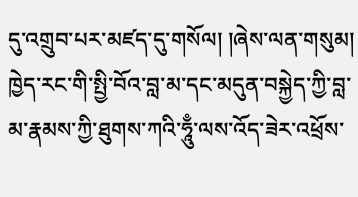དུ་འགྲུབ་པར་མཛད་དུ་གསོལ། །ཞེས་ལན་གསུམ། ཁྱེད་རང་གི་སྤྱི་བོའ་བླ་མ་དང་མདུན་བསྐྱེད་ཀྱི་བླ་མ་རྣམས་ཀྱི་ཐུགས་ཀའི་ཧཱུྃ་ལས་འོད་ཟེར་འཕྲོས་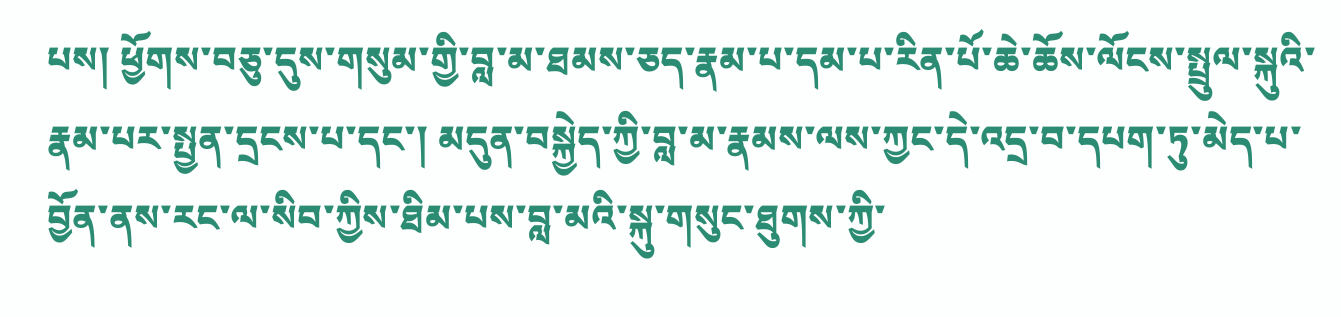པས། ཕྱོགས་བཅུ་དུས་གསུམ་གྱི་བླ་མ་ཐམས་ཅད་རྣམ་པ་དམ་པ་རིན་པོ་ཆེ་ཆོས་ལོངས་སྤྲུལ་སྐུའི་རྣམ་པར་སྤྱན་དྲངས་པ་དང་། མདུན་བསྐྱེད་ཀྱི་བླ་མ་རྣམས་ལས་ཀྱང་དེ་འདྲ་བ་དཔག་ཏུ་མེད་པ་བྱོན་ནས་རང་ལ་སིབ་ཀྱིས་ཐིམ་པས་བླ་མའི་སྐུ་གསུང་ཐུགས་ཀྱི་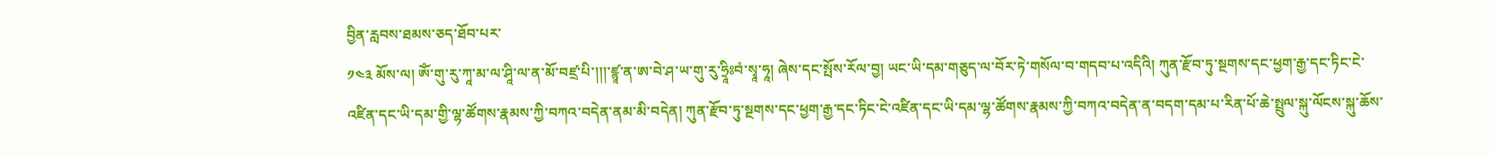བྱིན་རླབས་ཐམས་ཅད་ཐོབ་པར་
༡༤༣ མོས་ལ། ༀ་གུ་རུ་ཀཱ་མ་ལ་ཤཱི་ལ་ན་མོ་བཛྲ་པི་།།།་ཛྙཱ་ན་ཨ་བེ་ཤ་ཡ་གུ་རུ་ཧྲཱིཿབཾ་སྭཱ་ཧཱ། ཞེས་དང་སྤོས་རོལ་བྱ། ཡང་ཡི་དམ་གཅུད་ལ་བོར་ཏེ་གསོལ་བ་གདབ་པ་འདིའི། ཀུན་རྫོབ་ཏུ་སྔགས་དང་ཕྱག་རྒྱ་དང་ཏིང་ངེ་འཛིན་དང་ཡི་དམ་གྱི་ལྷ་ཚོགས་རྣམས་ཀྱི་བཀའ་བདེན་ནམ་མི་བདེན། ཀུན་རྫོབ་ཏུ་སྔགས་དང་ཕྱག་རྒྱ་དང་ཏིང་ངེ་འཛིན་དང་ཡི་དམ་ལྷ་ཚོགས་རྣམས་ཀྱི་བཀའ་བདེན་ན་བདག་དམ་པ་རིན་པོ་ཆེ་སྤྲུལ་སྐུ་ལོངས་སྐུ་ཆོས་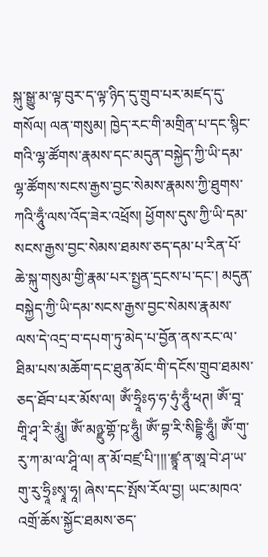སྐུ་སྒྱུ་མ་ལྟ་བུར་ད་ལྟ་ཉིད་དུ་གྲུབ་པར་མཛད་དུ་གསོལ། ལན་གསུམ། ཁྱེད་རང་གི་མགྲིན་པ་དང་སྙིང་གའི་ལྷ་ཚོགས་རྣམས་དང་མདུན་བསྐྱེད་ཀྱི་ཡི་དམ་ལྷ་ཚོགས་སངས་རྒྱས་བྱང་སེམས་རྣམས་ཀྱི་ཐུགས་ཀའི་ཧཱུྃ་ལས་འོད་ཟེར་འཕྲོས། ཕྱོགས་དུས་ཀྱི་ཡི་དམ་སངས་རྒྱས་བྱང་སེམས་ཐམས་ཅད་དམ་པ་རིན་པོ་ཆེ་སྐུ་གསུམ་གྱི་རྣམ་པར་སྤྱན་དྲངས་པ་དང་། མདུན་བསྐྱེད་ཀྱི་ཡི་དམ་སངས་རྒྱས་བྱང་སེམས་རྣམས་ལས་དེ་འདྲ་བ་དཔག་ཏུ་མེད་པ་བྱོན་ནས་རང་ལ་ཐིམ་པས་མཆོག་དང་ཐུན་མོང་གི་དངོས་གྲུབ་ཐམས་ཅད་ཐོབ་པར་མོས་ལ། ༀ་ཧྲཱིཿཧ་ཧ་ཧུཾ་ཧཱུྃ་ཕཊ། ༀ་བཱ་གཱི་ཤྭ་རི་མཱུཾ། ༀ་མཉྫུ་གྷོ་ཥ་ཧཱུྃ། ༀ་བྷ་རི་སིདྡྷི་ཧཱུྃ། ༀ་གུ་རུ་ཀ་མ་ལ་ཤཱི་ལ། ན་མོ་བཛྲ་པི་།།།་ཛྙཱ་ན་ཨཱ་བེ་ཤ་ཡ་གུ་རུ་ཧྲཱིཿསྭཱ་ཧཱ། ཞེས་དང་སྤོས་རོལ་བྱ། ཡང་མཁའ་འགྲོ་ཆོས་སྐྱོང་ཐམས་ཅད་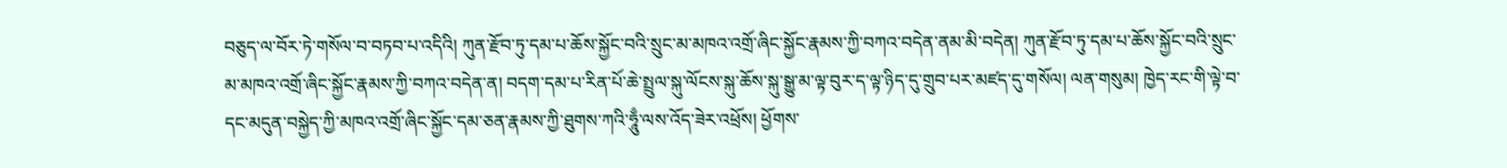བཅུད་ལ་བོར་ཏེ་གསོལ་བ་བཏབ་པ་འདིའི། ཀུན་རྫོབ་ཏུ་དམ་པ་ཆོས་སྐྱོང་བའི་སྲུང་མ་མཁའ་འགྲོ་ཞིང་སྐྱོང་རྣམས་ཀྱི་བཀའ་བདེན་ནམ་མི་བདེན། ཀུན་རྫོབ་ཏུ་དམ་པ་ཆོས་སྐྱོང་བའི་སྲུང་མ་མཁའ་འགྲོ་ཞིང་སྐྱོང་རྣམས་ཀྱི་བཀའ་བདེན་ན། བདག་དམ་པ་རིན་པོ་ཆེ་སྤྲུལ་སྐུ་ལོངས་སྐུ་ཆོས་སྐུ་སྒྱུ་མ་ལྟ་བུར་ད་ལྟ་ཉིད་དུ་གྲུབ་པར་མཛད་དུ་གསོལ། ལན་གསུམ། ཁྱེད་རང་གི་ལྟེ་བ་དང་མདུན་བསྐྱེད་ཀྱི་མཁའ་འགྲོ་ཞིང་སྐྱོང་དམ་ཅན་རྣམས་ཀྱི་ཐུགས་ཀའི་ཧཱུྃ་ལས་འོད་ཟེར་འཕྲོས། ཕྱོགས་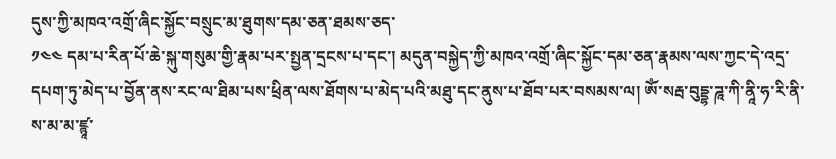དུས་ཀྱི་མཁའ་འགྲོ་ཞིང་སྐྱོང་བསྲུང་མ་ཐུགས་དམ་ཅན་ཐམས་ཅད་
༡༤༤ དམ་པ་རིན་པོ་ཆེ་སྐུ་གསུམ་གྱི་རྣམ་པར་སྤྱན་དྲངས་པ་དང་། མདུན་བསྐྱེད་ཀྱི་མཁའ་འགྲོ་ཞིང་སྐྱོང་དམ་ཅན་རྣམས་ལས་ཀྱང་དེ་འདྲ་དཔག་ཏུ་མེད་པ་བྱོན་ནས་རང་ལ་ཐིམ་པས་ཕྲིན་ལས་ཐོགས་པ་མེད་པའི་མཐུ་དང་ནུས་པ་ཐོབ་པར་བསམས་ལ། ༀ་སརྦ་བུདྡྷ་ཌཱ་ཀི་ནཱི་ཧ་རི་ནི་ས་མ་མ་ཛྙཱ་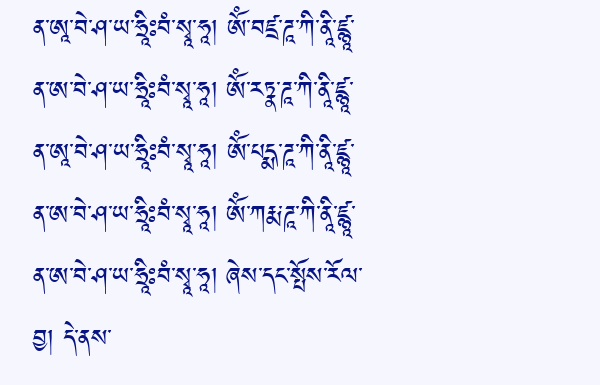ན་ཨཱ་བེ་ཤ་ཡ་ཧྲཱིཿབཾ་སྭཱ་ཧཱ། ༀ་བཛྲ་ཌཱ་ཀི་ནཱི་ཛྙཱ་ན་ཨ་བེ་ཤ་ཡ་ཧྲཱིཿབཾ་སྭཱ་ཧཱ། ༀ་རཏྣ་ཌཱ་ཀི་ནཱི་ཛྙཱ་ན་ཨཱ་བེ་ཤ་ཡ་ཧྲཱིཿབཾ་སྭཱ་ཧཱ། ༀ་པདྨ་ཌཱ་ཀི་ནཱི་ཛྙཱ་ན་ཨ་བེ་ཤ་ཡ་ཧྲཱིཿབཾ་སྭཱ་ཧཱ། ༀ་ཀརྨ་ཌཱ་ཀི་ནཱི་ཛྙཱ་ན་ཨ་བེ་ཤ་ཡ་ཧྲཱིཿབཾ་སྭཱ་ཧཱ། ཞེས་དང་སྤོས་རོལ་བྱ། དེ་ནས་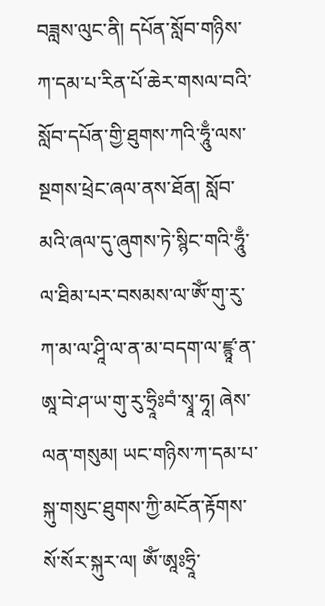བཟླས་ལུང་ནི། དཔོན་སློབ་གཉིས་ཀ་དམ་པ་རིན་པོ་ཆེར་གསལ་བའི་སློབ་དཔོན་གྱི་ཐུགས་ཀའི་ཧཱུྃ་ལས་སྔགས་ཕྲེང་ཞལ་ནས་ཐོན། སློབ་མའི་ཞལ་དུ་ཞུགས་ཏེ་སྙིང་གའི་ཧཱུྃ་ལ་ཐིམ་པར་བསམས་ལ་ༀ་གུ་རུ་ཀ་མ་ལ་ཤཱི་ལ་ན་མ་བདག་ལ་ཛྙཱ་ན་ཨཱ་བེ་ཤ་ཡ་གུ་རུ་ཧྲཱིཿབཾ་སྭཱ་ཧཱ། ཞེས་ལན་གསུམ། ཡང་གཉིས་ཀ་དམ་པ་སྐུ་གསུང་ཐུགས་ཀྱི་མངོན་རྟོགས་སོ་སོར་སྐུར་ལ། ༀ་ཨཱཿཧྲཱི་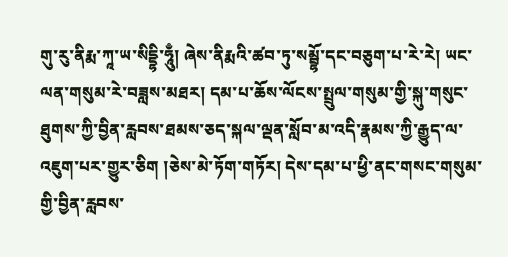གུ་རུ་ནིརྨ་ཀཱ་ཡ་སིདྡྷི་ཧཱུྃ། ཞེས་ནིརྨའི་ཚབ་ཏུ་སམྦྷོ་དང་བཅུག་པ་རེ་རེ། ཡང་ལན་གསུམ་རེ་བཟླས་མཐར། དམ་པ་ཆོས་ལོངས་སྤྲུལ་གསུམ་གྱི་སྐུ་གསུང་ཐུགས་ཀྱི་བྱིན་རླབས་ཐམས་ཅད་སྐལ་ལྡན་སློབ་མ་འདི་རྣམས་ཀྱི་རྒྱུད་ལ་འཇུག་པར་གྱུར་ཅིག །ཅེས་མེ་ཏོག་གཏོར། དེས་དམ་པ་ཕྱི་ནང་གསང་གསུམ་གྱི་བྱིན་རླབས་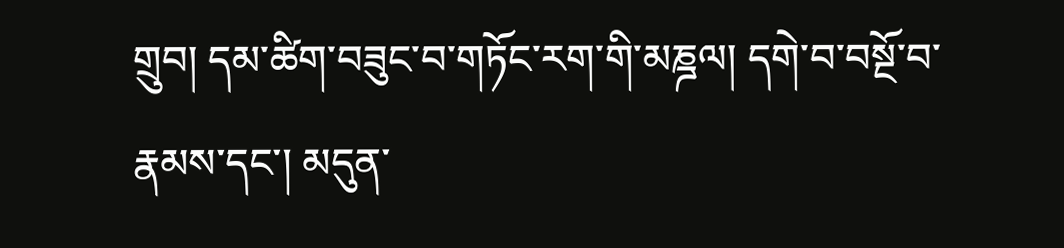གྲུབ། དམ་ཚིག་བཟུང་བ་གཏོང་རག་གི་མཎྜལ། དགེ་བ་བསྔོ་བ་རྣམས་དང་། མདུན་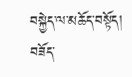བསྐྱེད་ལ་མཆོད་བསྟོད། བཟོད་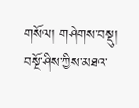གསོལ། གཤེགས་བསྡུ། བསྔོ་ཤིས་ཀྱིས་མཐའ་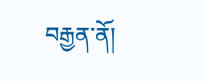བརྒྱན་ནོ།